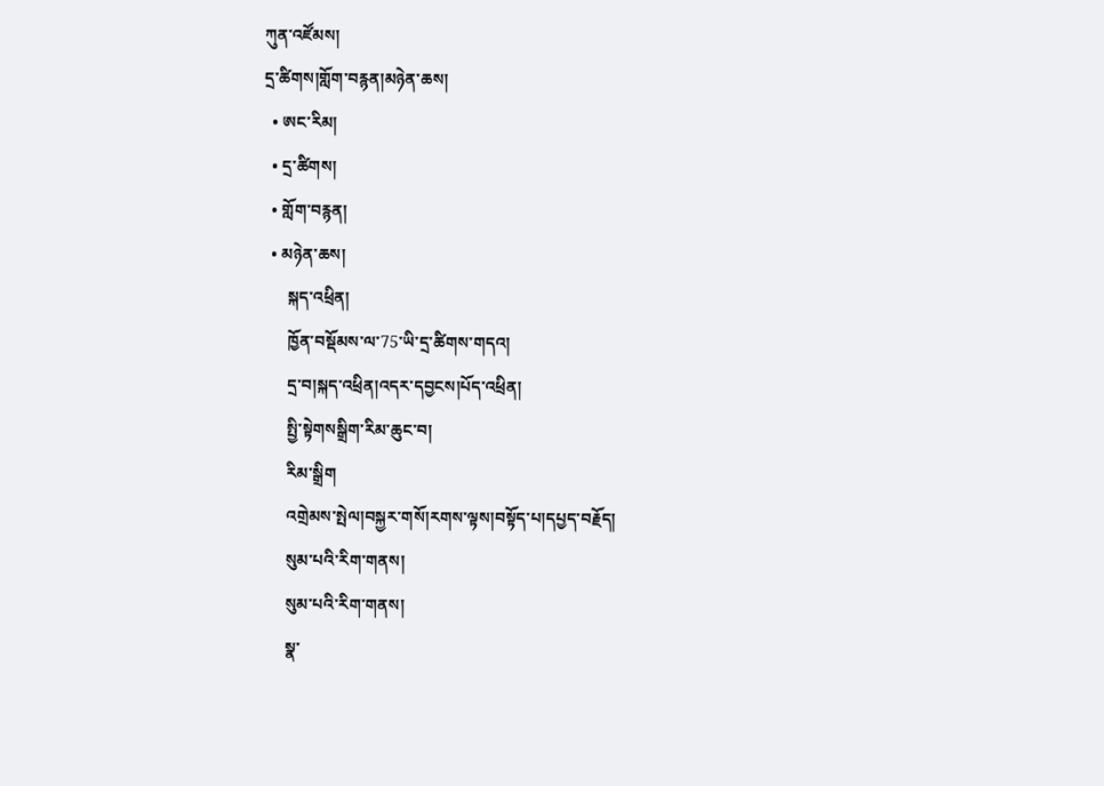ཀུན་འཛོམས།
དྲ་ཚིགས།གློག་བརྙན།མཉེན་ཆས།
  • ཨང་རིམ།
  • དྲ་ཚིགས།
  • གློག་བརྙན།
  • མཉེན་ཆས།
      སྐད་འཕྲིན།
      ཁྱོན་བསྡོམས་ལ་75་ཡི་དྲ་ཚིགས་གདའ།
      དྲ་བ།སྐད་འཕྲིན།འདར་དབྱངས།པོད་འཕྲིན།
      སྤྱི་སྟེགསསྒྲིག་རིམ་ཆུང་བ།
      རིམ་སྒྲིག
      འགྲེམས་སྤེལ།བསྐྱར་གསོ།རགས་ལྟས།བསྟོད་པ།དཔྱད་བརྗོད།
      སུམ་པའི་རིག་གནས།
      སུམ་པའི་རིག་གནས།
      སྣ་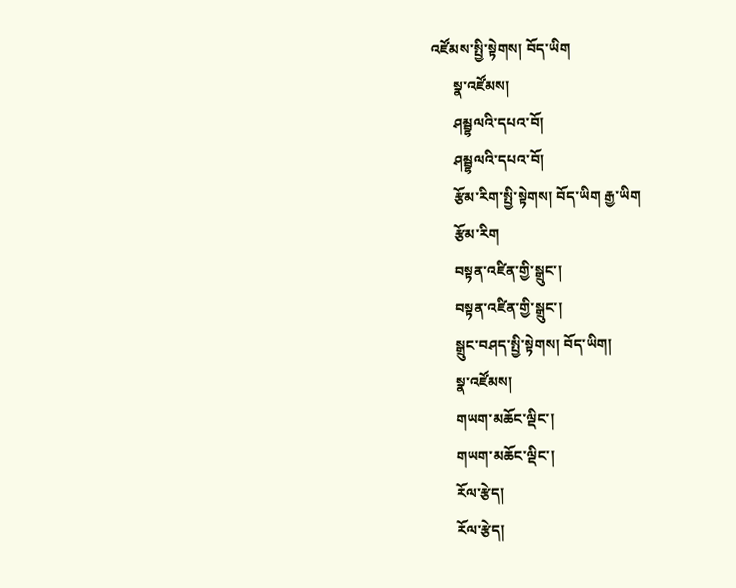འཛོམས་སྤྱི་སྟེགས། བོད་ཡིག
      སྣ་འཛོམས།
      ཤམྦྷལའི་དཔའ་བོ།
      ཤམྦྷལའི་དཔའ་བོ།
      རྩོམ་རིག་སྤྱི་སྟེགས། བོད་ཡིག རྒྱ་ཡིག
      རྩོམ་རིག
      བསྟན་འཛིན་གྱི་སྒྲུང་།
      བསྟན་འཛིན་གྱི་སྒྲུང་།
      སྒྲུང་བཤད་སྤྱི་སྟེགས། བོད་ཡིག།
      སྣ་འཛོམས།
      གཡག་མཆོང་ལྡིང་།
      གཡག་མཆོང་ལྡིང་།
      རོལ་རྩེད།
      རོལ་རྩེད།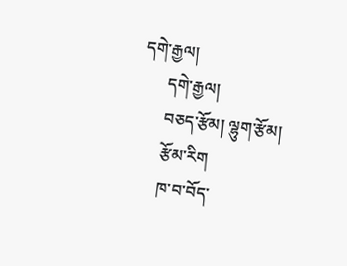དགེ་རྒྱལ།
      དགེ་རྒྱལ།
      བཅད་རྩོམ། ལྷུག་རྩོམ།
      རྩོམ་རིག
      ཁ་བ་བོད་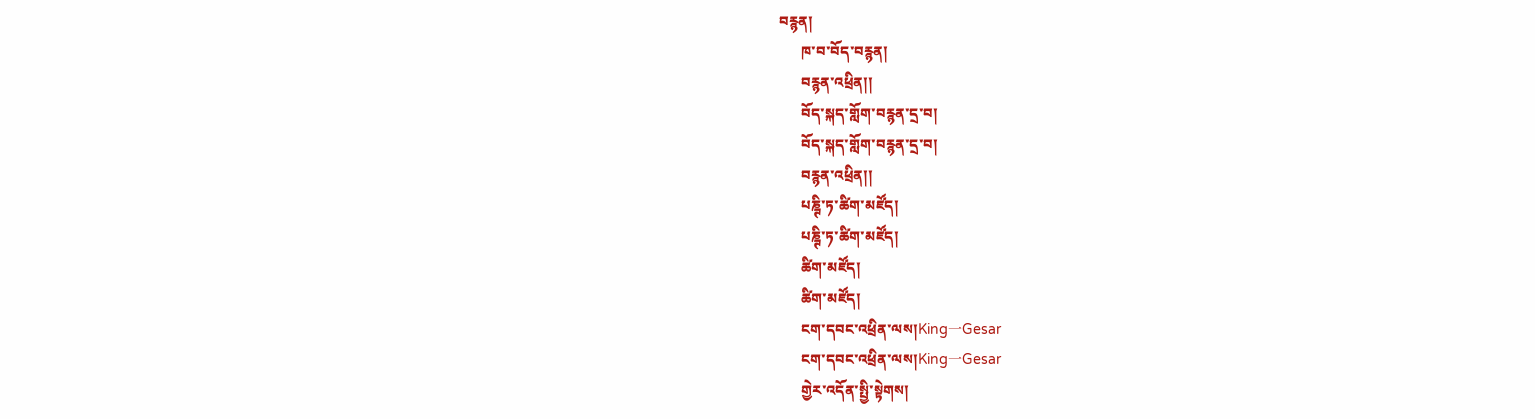བརྙན།
      ཁ་བ་བོད་བརྙན།
      བརྙན་འཕྲིན།།
      བོད་སྐད་གློག་བརྙན་དྲ་བ།
      བོད་སྐད་གློག་བརྙན་དྲ་བ།
      བརྙན་འཕྲིན།།
      པཎྚི་ཏ་ཚིག་མཛོད།
      པཎྚི་ཏ་ཚིག་མཛོད།
      ཚིག་མཛོད།
      ཚིག་མཛོད།
      ངག་དབང་འཕྲིན་ལས།King一Gesar
      ངག་དབང་འཕྲིན་ལས།King一Gesar
      གྱེར་འདོན་སྤྱི་སྟེགས།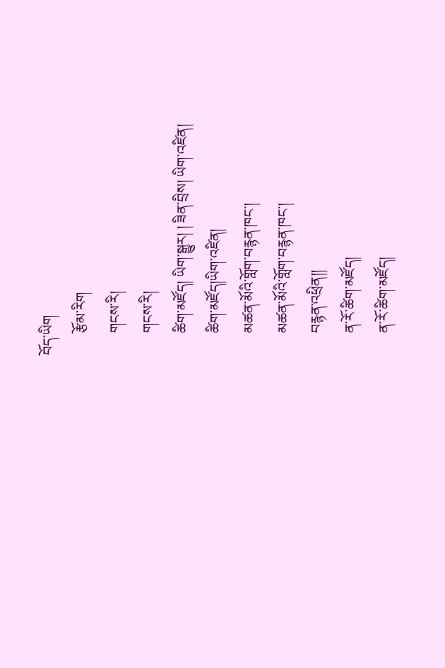བོད་ཡིག
      རྩོམ་རིག
      གངས་རི།
      གངས་རི།
      ཚིག་མཛོད། ཡིག་སྒྱུར། ། ཟིན་བྲིས། ཡིག་འཛིན།
      ཚིག་མཛོད།ཡིག་འཛིན།
      མཚན་མོའི་གློག་བརྙན་ཁང་།
      མཚན་མོའི་གློག་བརྙན་ཁང་།
      བརྙན་འཕྲིན།།
      ན་རོ་ཚིག་མཛོད།
      ན་རོ་ཚིག་མཛོད།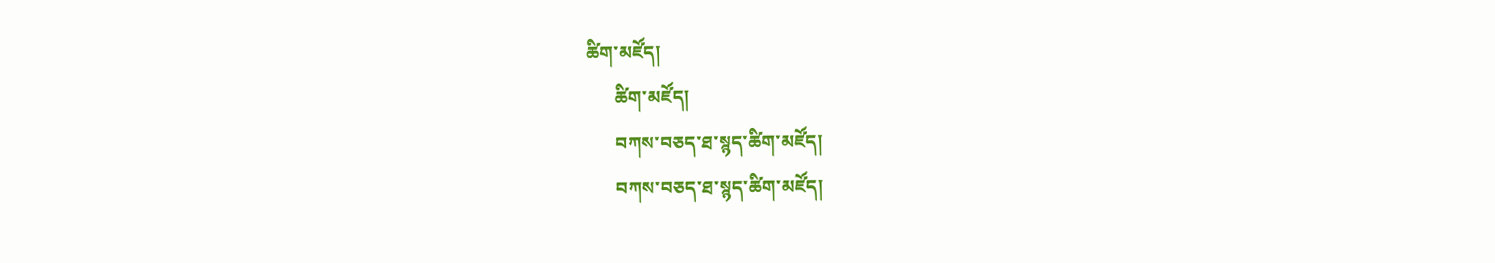ཚིག་མཛོད།
      ཚིག་མཛོད།
      བཀས་བཅད་ཐ་སྙད་ཚིག་མཛོད།
      བཀས་བཅད་ཐ་སྙད་ཚིག་མཛོད།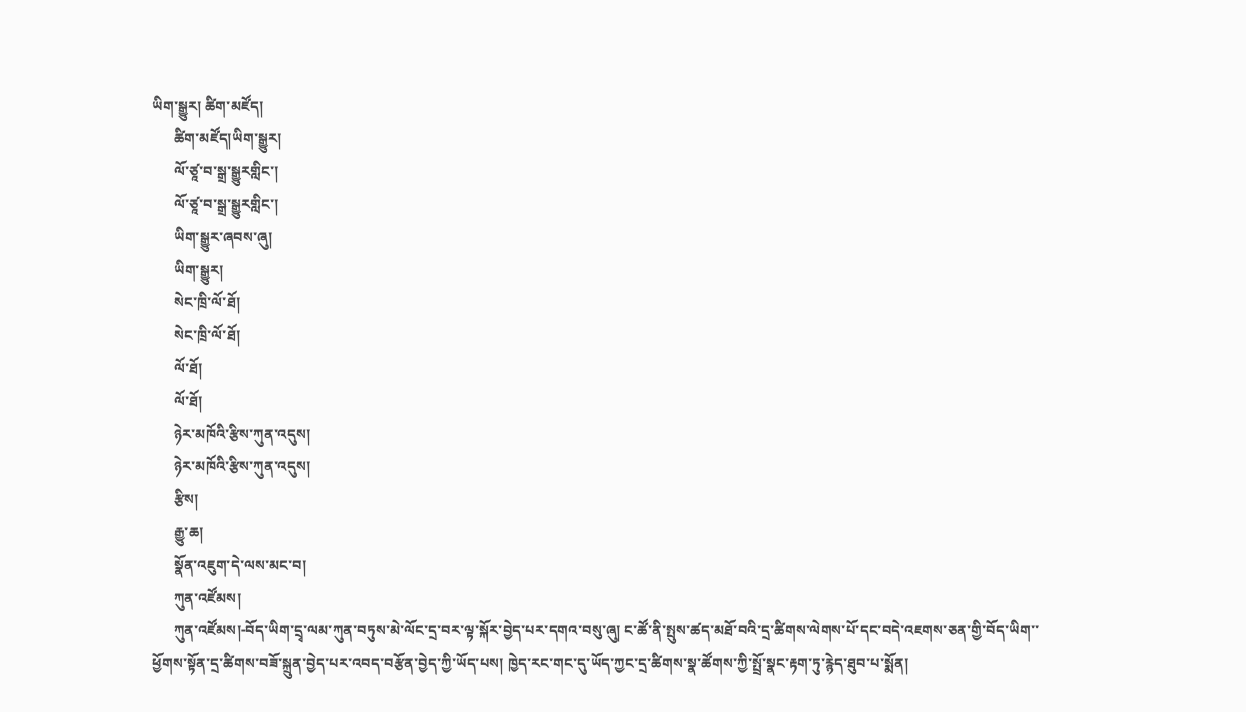ཡིག་སྒྱུར། ཚིག་མཛོད།
      ཚིག་མཛོད།ཡིག་སྒྱུར།
      ལོ་ཙཱ་བ་སྒྲ་སྒྱུརགླིང་།
      ལོ་ཙཱ་བ་སྒྲ་སྒྱུརགླིང་།
      ཡིག་སྒྱུར་ཞབས་ཞུ།
      ཡིག་སྒྱུར།
      སེང་ཁྲི་ལོ་ཐོ།
      སེང་ཁྲི་ལོ་ཐོ།
      ལོ་ཐོ།
      ལོ་ཐོ།
      ཉེར་མཁོའི་རྩིས་ཀུན་འདུས།
      ཉེར་མཁོའི་རྩིས་ཀུན་འདུས།
      རྩིས།
      རྒྱུ་ཆ།
      སྣོན་འཇུག་དེ་ལས་མང་བ།
      ཀུན་འཛོམས།
      ཀུན་འཛོམས།-བོད་ཡིག་དྲྭ་ལམ་ཀུན་བཏུས་མེ་ལོང་དྲ་བར་ལྟ་སྐོར་བྱེད་པར་དགའ་བསུ་ཞུ། ང་ཚོ་ནི་སྤུས་ཚད་མཐོ་བའི་དྲ་ཚིགས་ལེགས་པོ་དང་བདེ་འཇགས་ཅན་གྱི་བོད་ཡིག་་ཕྱོགས་སྟོན་དྲ་ཚིགས་བཟོ་སྐྲུན་བྱེད་པར་འབད་བརྩོན་བྱེད་ཀྱི་ཡོད་པས། ཁྱེད་རང་གང་དུ་ཡོད་ཀྱང་དྲ་ཚིགས་སྣ་ཚོགས་ཀྱི་སྤྲོ་སྣང་རྟག་ཏུ་རྙེད་ཐུབ་པ་སྨོན།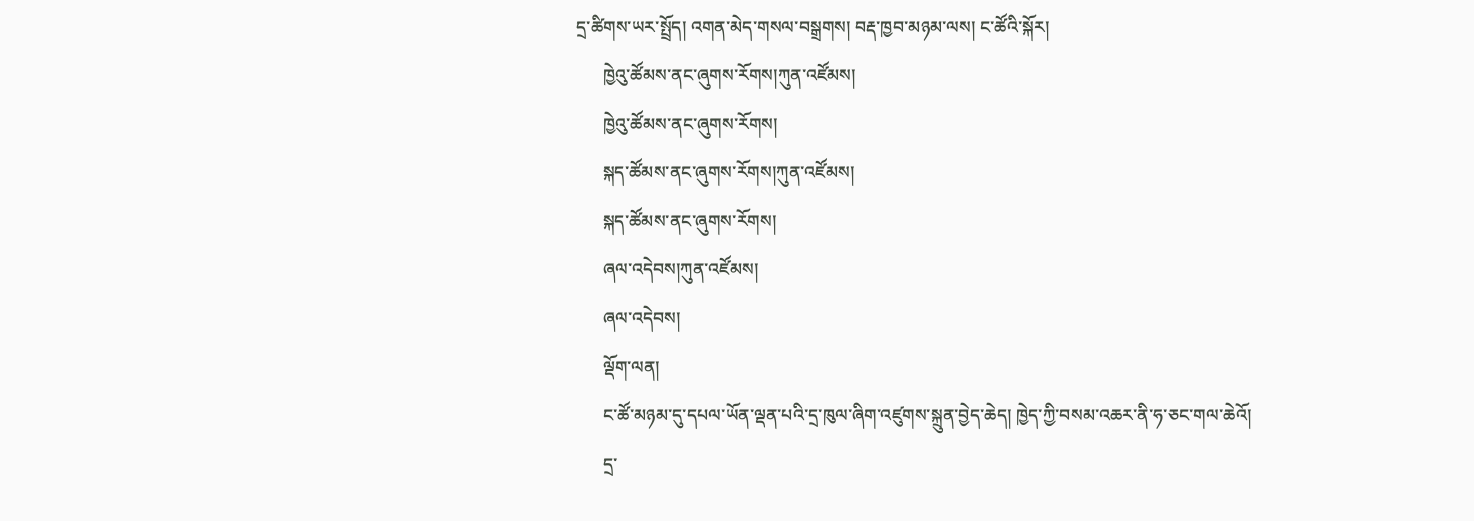དྲ་ཚིགས་ཡར་སྤྲོད། འགན་མེད་གསལ་བསྒྲགས། བརྡ་ཁྱབ་མཉམ་ལས། ང་ཚོའི་སྐོར།
      ཁྱེའུ་ཚོམས་ནང་ཞུགས་རོགས།ཀུན་འཛོམས།
      ཁྱེའུ་ཚོམས་ནང་ཞུགས་རོགས།
      སྐད་ཚོམས་ནང་ཞུགས་རོགས།ཀུན་འཛོམས།
      སྐད་ཚོམས་ནང་ཞུགས་རོགས།
      ཞལ་འདེབས།ཀུན་འཛོམས།
      ཞལ་འདེབས།
      ལྡོག་ལན།
      ང་ཚོ་མཉམ་དུ་དཔལ་ཡོན་ལྡན་པའི་དྲ་ཁུལ་ཞིག་འཛུགས་སྐྲུན་བྱེད་ཆེད། ཁྱེད་ཀྱི་བསམ་འཆར་ནི་ཧ་ཅང་གལ་ཆེའོ།
      དྲ་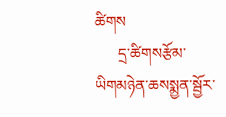ཚིགས
      དྲ་ཚིགསརྩོམ་ཡིགམཉེན་ཆསསྨྱན་སྦྱོར་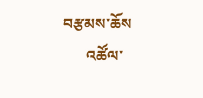བརྩམས་ཆོས
      འཚོལ་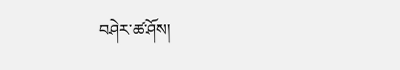བཤེར་ཚ་ཤོས།